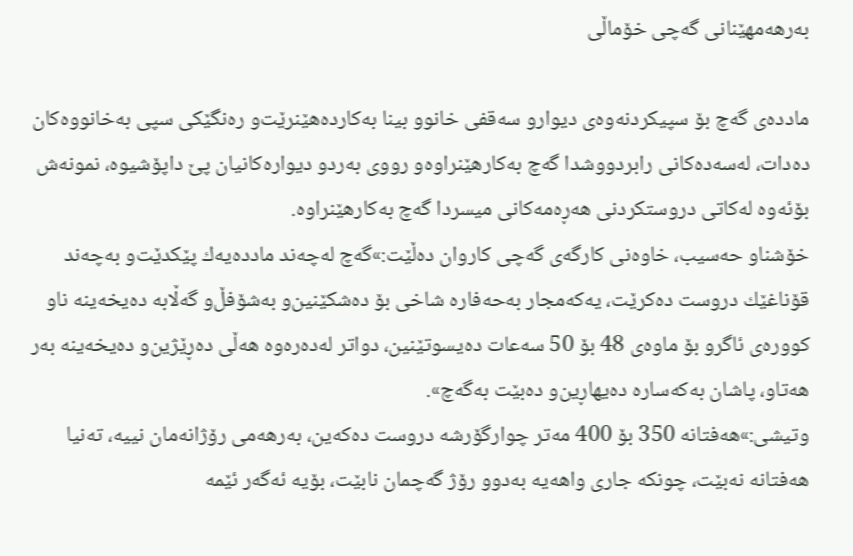به‌رهه‌مهێنانی‌ گه‌چی‌ خۆماڵی ‌

مادده‌ی‌ گه‌چ بۆ سپیكردنه‌وه‌ی‌ دیوارو سه‌قفی‌ خانوو بینا به‌كارده‌هێنرێت‌و ره‌نگێكی‌ سپی‌ به‌خانووه‌كان ده‌دات، له‌سه‌ده‌كانی‌ رابردووشدا گه‌چ به‌كارهێنراوه‌و رووی‌ به‌ردو دیواره‌كانیان پێ‌ داپۆشیوه‌، نمونه‌ش بۆئه‌وه‌ له‌كاتی‌ دروستكردنی‌ هه‌ڕه‌مه‌كانی‌ میسردا گه‌چ به‌كارهێنراوه‌.
خۆشناو حه‌سیب، خاوه‌نی‌ كارگه‌ی‌ گه‌چی‌ كاروان ده‌ڵێت:»گه‌چ له‌چه‌ند مادده‌یه‌ك پێكدێت‌و به‌چه‌ند قۆناغێك دروست ده‌كرێت، یه‌كه‌مجار به‌حه‌فاره‌ شاخی‌ بۆ ده‌شكێنین‌و به‌شۆفڵ‌و گه‌ڵابه‌ ده‌یخه‌ینه‌ ناو كووره‌ی‌ ئاگرو بۆ ماوه‌ی‌ 48 بۆ 50 سه‌عات ده‌یسوتێنین، دواتر له‌ده‌ره‌وه‌ هه‌ڵی‌ ده‌ڕێژین‌و ده‌یخه‌ینه‌ به‌ر هه‌تاو، پاشان به‌كه‌ساره‌ ده‌یهاڕین‌و ده‌بێت به‌گه‌چ».
وتیشی:»هه‌فتانه‌ 350 بۆ 400 مه‌تر چوارگۆرشه‌ دروست ده‌كه‌ین، به‌رهه‌می‌ رۆژانه‌مان نییه‌، ته‌نیا هه‌فتانه‌ نه‌بێت، چونكه‌ جاری‌ واهه‌یه‌ به‌دوو رۆژ گه‌چمان نابێت، بۆیه‌ ئه‌گه‌ر ئێمه‌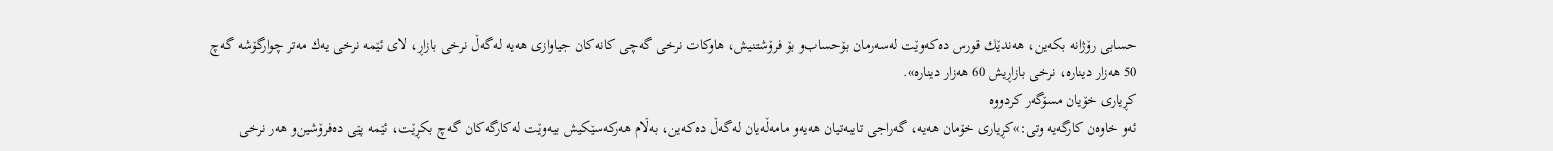حسابی‌ رۆژانه‌ بكه‌ین، هه‌ندێك قورس ده‌كه‌وێت له‌سه‌رمان بۆحساب‌و بۆ فرۆشتنیش، هاوكات نرخی‌ گه‌چی‌ كانه‌كان جیاوازی‌ هه‌یه‌ له‌گه‌ڵ نرخی‌ بازاڕ، لای‌ ئێمه‌ نرخی‌ یه‌ك مه‌تر چوارگۆشه‌ گه‌چ 50 هه‌زار دیناره‌، نرخی‌ بازاڕیش 60 هه‌زار دیناره‌».
كڕیاری‌ خۆیان مسۆگه‌ر كردووه‌
ئه‌و خاوه‌ن كارگه‌یه‌ وتی‌:»كڕیاری‌ خۆمان هه‌یه‌، گه‌راجی‌ تایبه‌تیان هه‌یه‌‌و مامه‌ڵه‌یان له‌گه‌ڵ ده‌كه‌ین، به‌ڵام هه‌ركه‌سێكیش بیه‌وێت له‌كارگه‌كان گه‌چ بكڕێت، ئێمه‌ پێی‌ ده‌فرۆشین‌و هه‌ر نرخی‌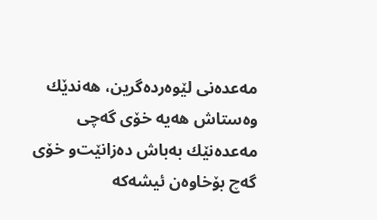مه‌عده‌نی‌ لێوه‌رده‌گرین، هه‌ندێك وه‌ستاش هه‌یه‌ خۆی‌ گه‌چی‌ مه‌عده‌نێك به‌باش ده‌زانێت‌و خۆی‌ گه‌چ بۆخاوه‌ن ئیشه‌كه‌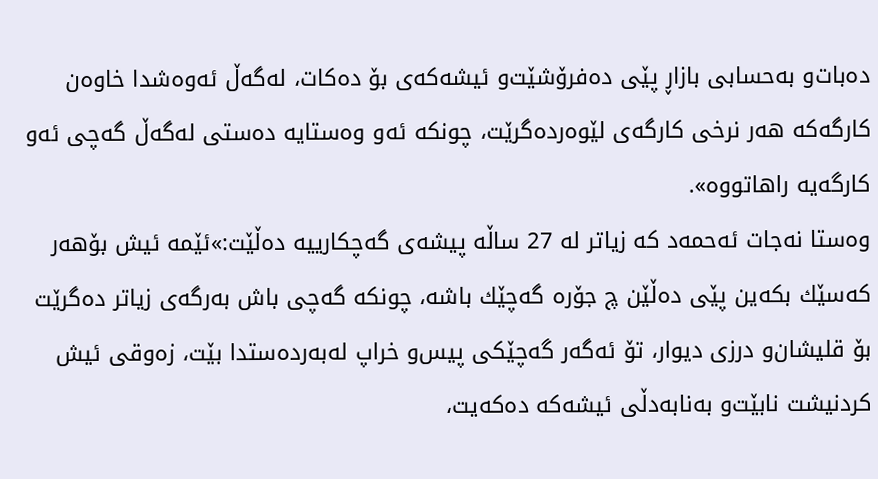ده‌بات‌و به‌حسابی‌ بازاڕ پێی‌ ده‌فرۆشێت‌و ئیشه‌كه‌ی‌ بۆ ده‌كات، له‌گه‌ڵ ئه‌وه‌شدا خاوه‌ن كارگه‌كه‌ هه‌ر نرخی‌ كارگه‌ی‌ لێوه‌رده‌گرێت، چونكه‌ ئه‌و وه‌ستایه‌ ده‌ستی‌ له‌گه‌ڵ گه‌چی‌ ئه‌و كارگه‌یه‌ راهاتووه‌».
وه‌ستا نه‌جات ئه‌حمه‌د كه‌ زیاتر له‌ 27 ساڵه‌ پیشه‌ی‌ گه‌چكارییه‌ ده‌ڵێت:»ئێمه‌ ئیش بۆهه‌ر كه‌سێك بكه‌ین پێی‌ ده‌ڵێن چ جۆره‌ گه‌چێك باشه‌، چونكه‌ گه‌چی‌ باش به‌رگه‌ی زیاتر ده‌گرێت بۆ قلیشان‌و درزی‌ دیوار، تۆ ئه‌گه‌ر گه‌چێكی‌ پیس‌و خراپ له‌به‌رده‌ستدا بێت، زه‌وقی‌ ئیش كردنیشت نابێت‌و به‌نابه‌دڵی‌ ئیشه‌كه‌ ده‌كه‌یت،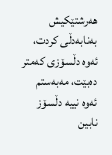هه‌رشتێكیش به‌نابه‌دڵی‌ كردت، ئه‌وه‌ دڵسۆزی‌ كه‌متر ده‌بێت، مه‌به‌ستم ئه‌وه‌ نییه‌ دڵسۆز نابین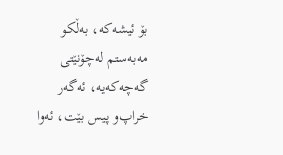بۆ ئیشه‌كه‌، به‌ڵكو مه‌به‌ستم له‌چۆنێتی‌ گه‌چه‌كه‌یه‌، ئه‌گه‌ر خراپ‌و پیس بێت، ئه‌وا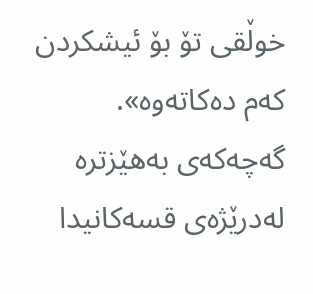خوڵقی‌ تۆ بۆ ئیشكردن كه‌م ده‌كاته‌وه‌».
گه‌چه‌كه‌ی‌ به‌هێزتره‌
له‌درێژه‌ی قسه‌كانیدا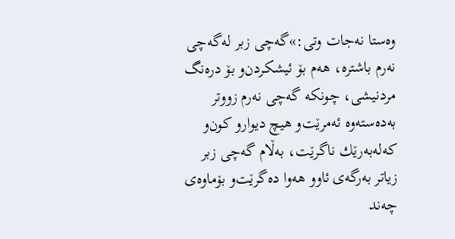وه‌ستا نه‌جات وتی‌:»گه‌چی‌ زبر له‌گه‌چی‌ نه‌رم باشتره‌، هه‌م بۆ ئیشكردن‌و بۆ دره‌نگ مردنیشی‌، چونكه‌ گه‌چی‌ نه‌رم زووتر به‌ده‌سته‌وه‌ ئه‌مرێت‌و هیچ دیوار‌و كون‌و كه‌له‌به‌رێك ناگرێت، به‌ڵام گه‌چی‌ زبر زیاتر به‌رگه‌ی‌ ئاو‌و هه‌وا ده‌گرێت‌و بۆماوه‌ی‌ چه‌ند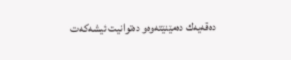ده‌قه‌یه‌ك ده‌مێنێته‌وه‌و ده‌توانیت ئیشه‌كه‌ت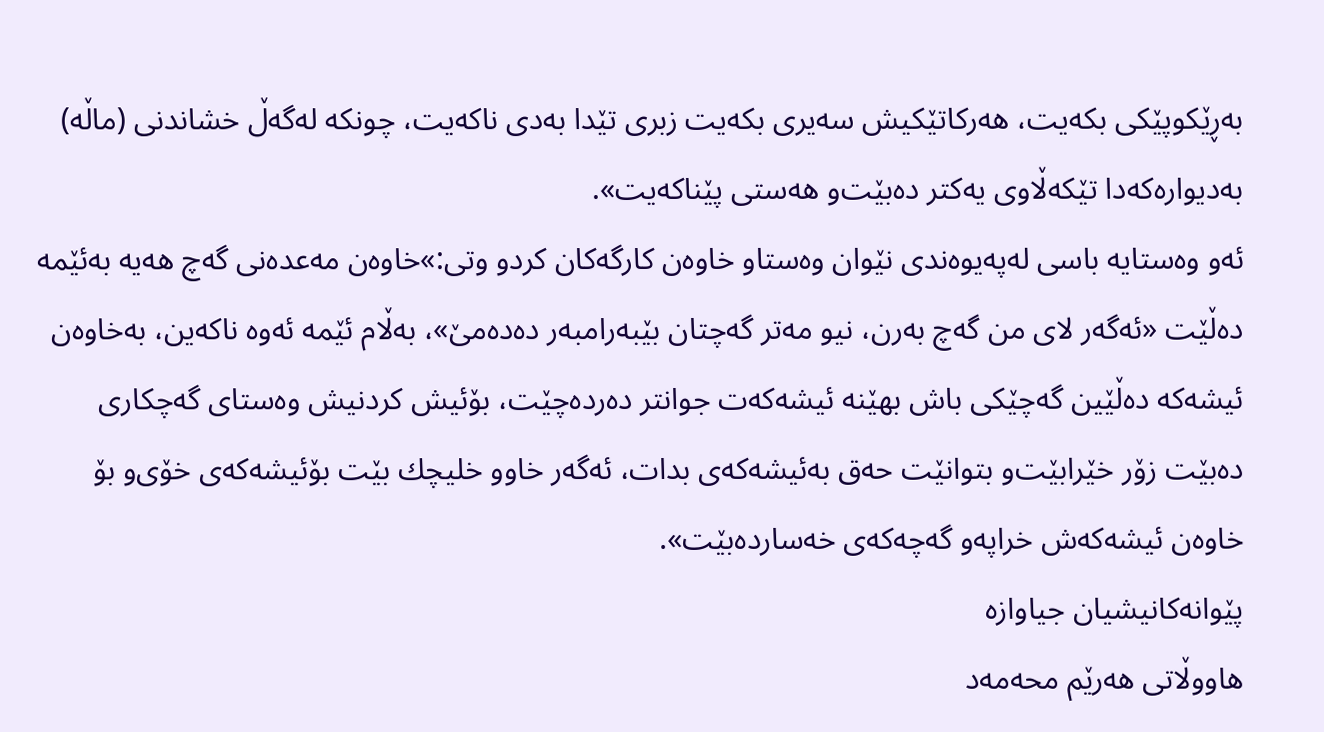به‌ڕێكوپێكی‌ بكه‌یت، هه‌ركاتێكیش سه‌یری‌ بكه‌یت زبری‌ تێدا به‌دی‌ ناكه‌یت، چونكه‌ له‌گه‌ڵ خشاندنی‌ (ماڵه‌) به‌دیواره‌كه‌دا تێكه‌ڵاوی‌ یه‌كتر ده‌بێت‌و هه‌ستی‌ پێناكه‌یت».
ئه‌و وه‌ستایه‌ باسی‌ له‌په‌یوه‌ندی‌ نێوان وه‌ستاو خاوه‌ن كارگه‌كان كردو وتی‌:»خاوه‌ن مه‌عده‌نی‌ گه‌چ هه‌یه‌ به‌ئێمه‌ ده‌ڵێت «ئه‌گه‌ر لای‌ من گه‌چ به‌رن، نیو مه‌تر گه‌چتان بێبه‌رامبه‌ر ده‌ده‌مێ‌»، به‌ڵام ئێمه‌ ئه‌وه‌ ناكه‌ین، به‌خاوه‌ن ئیشه‌كه‌ ده‌ڵێین گه‌چێكی‌ باش بهێنه‌ ئیشه‌كه‌ت جوانتر ده‌رده‌چێت، بۆئیش كردنیش وه‌ستای‌ گه‌چكاری‌ ده‌بێت زۆر خێرابێت‌و بتوانێت حه‌ق به‌ئیشه‌كه‌ی‌ بدات، ئه‌گه‌ر خاو‌و خلیچك بێت بۆئیشه‌كه‌ی‌ خۆی‌‌و بۆ خاوه‌ن ئیشه‌كه‌ش خراپه‌و گه‌چه‌كه‌ی‌ خه‌سارده‌بێت».
پێوانه‌كانیشیان جیاوازه‌
هاووڵاتی‌ هه‌رێم محه‌مه‌د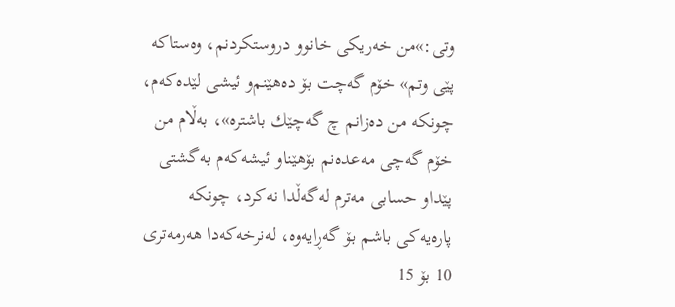وتی‌:»من خه‌ریكی‌ خانوو دروستكردنم، وه‌ستاكه‌ پێی‌ وتم» خۆم گه‌چت بۆ ده‌هێنم‌و ئیشی‌ لێده‌كه‌م، چونكه‌ من ده‌زانم چ گه‌چێك باشتره‌»، به‌ڵام من خۆم گه‌چی‌ مه‌عده‌نم بۆهێناو ئیشه‌كه‌م به‌گشتی‌ پێداو حسابی‌ مه‌ترم له‌گه‌ڵدا نه‌كرد، چونكه‌ پاره‌یه‌كی‌ باشم بۆ گه‌ڕایه‌وه‌، له‌نرخه‌كه‌دا هه‌رمه‌تری‌ 10 بۆ 15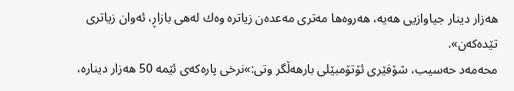هه‌زار دینار جیاوازیی هه‌یه‌، هه‌روه‌ها مه‌تری‌ مه‌عده‌ن زیاتره‌ وه‌ك له‌هی‌ بازاڕ، ئه‌وان زیاتری‌ تێده‌كه‌ن».
محه‌مه‌د حه‌سیب، شۆفێری‌ ئۆتۆمبێلی‌ بارهه‌ڵگر وتی‌:»نرخی‌ پاره‌كه‌ی‌ ئێمه‌ 50 هه‌زار دیناره‌،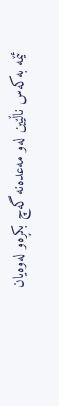ئێمه‌ به‌كه‌س ناڵێین له‌و مه‌عده‌نه‌ گه‌چ بكڕه‌و له‌وه‌یان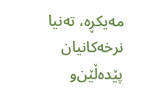مه‌یكڕه‌، ته‌نیا نرخه‌كانیان پێده‌ڵێن‌و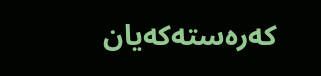كه‌ره‌سته‌كه‌یان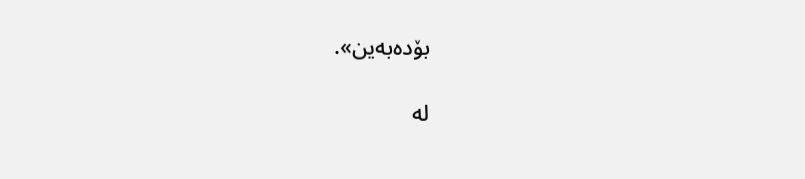بۆده‌به‌ین».

لە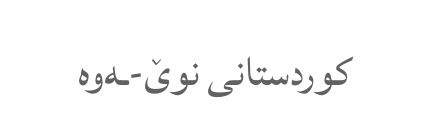کوردستانی نوێ-ـەوە